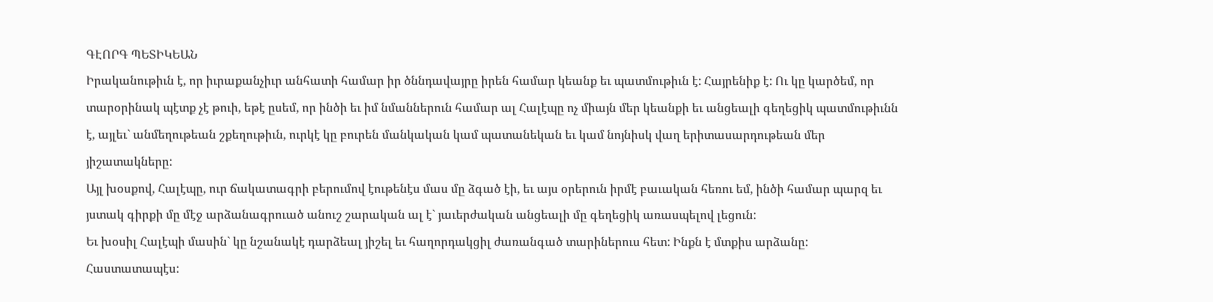ԳԷՈՐԳ ՊԵՏԻԿԵԱՆ
Իրականութիւն է, որ իւրաքանչիւր անհատի համար իր ծննդավայրը իրեն համար կեանք եւ պատմութիւն է: Հայրենիք է: Ու կը կարծեմ, որ տարօրինակ պէտք չէ թուի, եթէ ըսեմ, որ ինծի եւ իմ նմաններուն համար ալ Հալէպը ոչ միայն մեր կեանքի եւ անցեալի գեղեցիկ պատմութիւնն է, այլեւ` անմեղութեան շքեղութիւն, ուրկէ կը բուրեն մանկական կամ պատանեկան եւ կամ նոյնիսկ վաղ երիտասարդութեան մեր յիշատակները:
Այլ խօսքով, Հալէպը, ուր ճակատագրի բերումով էութենէս մաս մը ձգած էի, եւ այս օրերուն իրմէ բաւական հեռու եմ, ինծի համար պարզ եւ յստակ գիրքի մը մէջ արձանագրուած անուշ շարական ալ է` յաւերժական անցեալի մը գեղեցիկ առասպելով լեցուն:
Եւ խօսիլ Հալէպի մասին` կը նշանակէ դարձեալ յիշել եւ հաղորդակցիլ ժառանգած տարիներուս հետ: Ինքն է մտքիս արձանը: Հաստատապէս: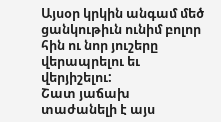Այսօր կրկին անգամ մեծ ցանկութիւն ունիմ բոլոր հին ու նոր յուշերը վերապրելու եւ վերյիշելու:
Շատ յաճախ տաժանելի է այս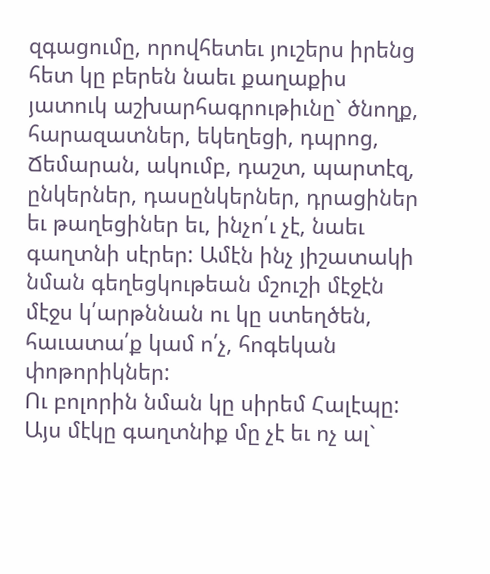զգացումը, որովհետեւ յուշերս իրենց հետ կը բերեն նաեւ քաղաքիս յատուկ աշխարհագրութիւնը` ծնողք, հարազատներ, եկեղեցի, դպրոց, Ճեմարան, ակումբ, դաշտ, պարտէզ, ընկերներ, դասընկերներ, դրացիներ եւ թաղեցիներ եւ, ինչո՛ւ չէ, նաեւ գաղտնի սէրեր: Ամէն ինչ յիշատակի նման գեղեցկութեան մշուշի մէջէն մէջս կ՛արթննան ու կը ստեղծեն, հաւատա՛ք կամ ո՛չ, հոգեկան փոթորիկներ:
Ու բոլորին նման կը սիրեմ Հալէպը:
Այս մէկը գաղտնիք մը չէ եւ ոչ ալ`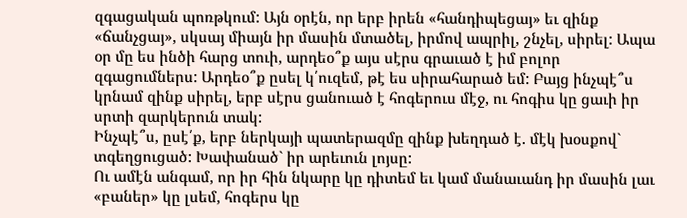զգացական պոռթկում: Այն օրէն, որ երբ իրեն «հանդիպեցայ» եւ զինք «ճանչցայ», սկսայ միայն իր մասին մտածել, իրմով ապրիլ, շնչել, սիրել: Ապա օր մը ես ինծի հարց տուի, արդեօ՞ք այս սէրս գրաւած է իմ բոլոր զգացումներս: Արդեօ՞ք ըսել կ՛ուզեմ, թէ ես սիրահարած եմ: Բայց ինչպէ՞ս կրնամ զինք սիրել, երբ սէրս ցանուած է հոգերուս մէջ, ու հոգիս կը ցաւի իր սրտի զարկերուն տակ:
Ինչպէ՞ս, ըսէ՛ք, երբ ներկայի պատերազմը զինք խեղդած է. մէկ խօսքով` տգեղցուցած: Խափանած` իր արեւուն լոյսը:
Ու ամէն անգամ, որ իր հին նկարը կը դիտեմ եւ կամ մանաւանդ իր մասին լաւ «բաներ» կը լսեմ, հոգերս կը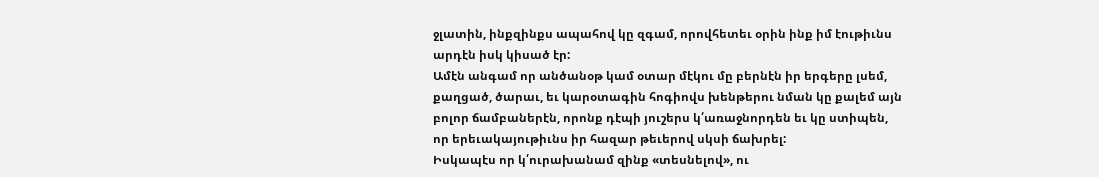ջլատին, ինքզինքս ապահով կը զգամ, որովհետեւ օրին ինք իմ էութիւնս արդէն իսկ կիսած էր:
Ամէն անգամ որ անծանօթ կամ օտար մէկու մը բերնէն իր երգերը լսեմ, քաղցած, ծարաւ, եւ կարօտագին հոգիովս խենթերու նման կը քալեմ այն բոլոր ճամբաներէն, որոնք դէպի յուշերս կ՛առաջնորդեն եւ կը ստիպեն, որ երեւակայութիւնս իր հազար թեւերով սկսի ճախրել:
Իսկապէս որ կ՛ուրախանամ զինք «տեսնելով», ու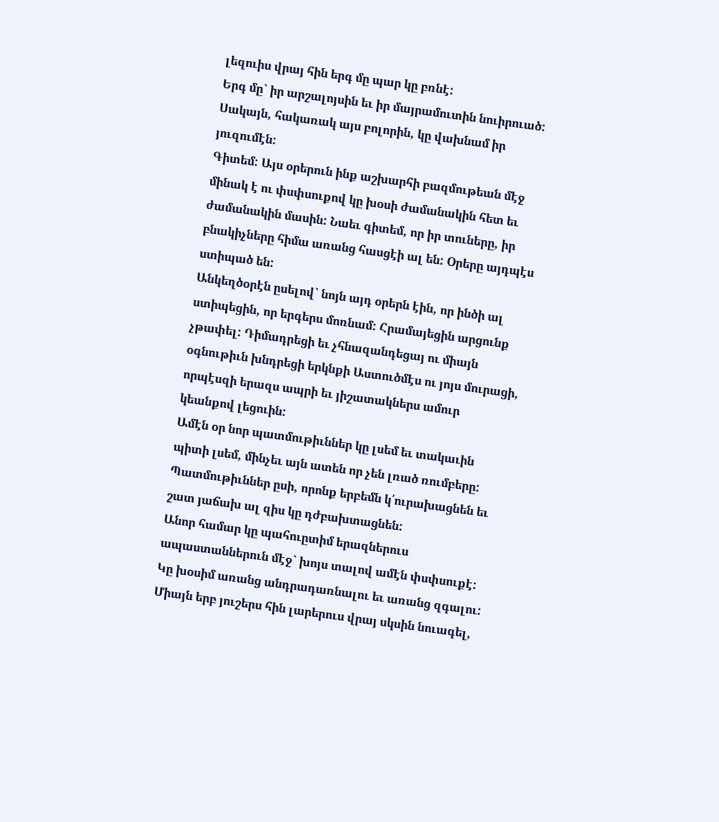լեզուիս վրայ հին երգ մը պար կը բռնէ:
Երգ մը` իր արշալոյսին եւ իր մայրամուտին նուիրուած: Սակայն, հակառակ այս բոլորին, կը վախնամ իր յուզումէն:
Գիտեմ: Այս օրերուն ինք աշխարհի բազմութեան մէջ մինակ է ու փսփսուքով կը խօսի ժամանակին հետ եւ ժամանակին մասին: Նաեւ գիտեմ, որ իր տուները, իր բնակիչները հիմա առանց հասցէի ալ են: Օրերը այդպէս ստիպած են:
Անկեղծօրէն ըսելով` նոյն այդ օրերն էին, որ ինծի ալ ստիպեցին, որ երգերս մոռնամ: Հրամայեցին արցունք չթափել: Դիմադրեցի եւ չհնազանդեցայ ու միայն օգնութիւն խնդրեցի երկնքի Աստուծմէս ու յոյս մուրացի, որպէսզի երազս ապրի եւ յիշատակներս ամուր կեանքով լեցուին:
Ամէն օր նոր պատմութիւններ կը լսեմ եւ տակաւին պիտի լսեմ, մինչեւ այն ատեն որ չեն լռած ռումբերը: Պատմութիւններ ըսի, որոնք երբեմն կ՛ուրախացնեն եւ շատ յաճախ ալ զիս կը դժբախտացնեն:
Անոր համար կը պահուըտիմ երազներուս ապաստաններուն մէջ` խոյս տալով ամէն փսփսուքէ:
Կը խօսիմ առանց անդրադառնալու եւ առանց զգալու: Միայն երբ յուշերս հին լարերուս վրայ սկսին նուագել,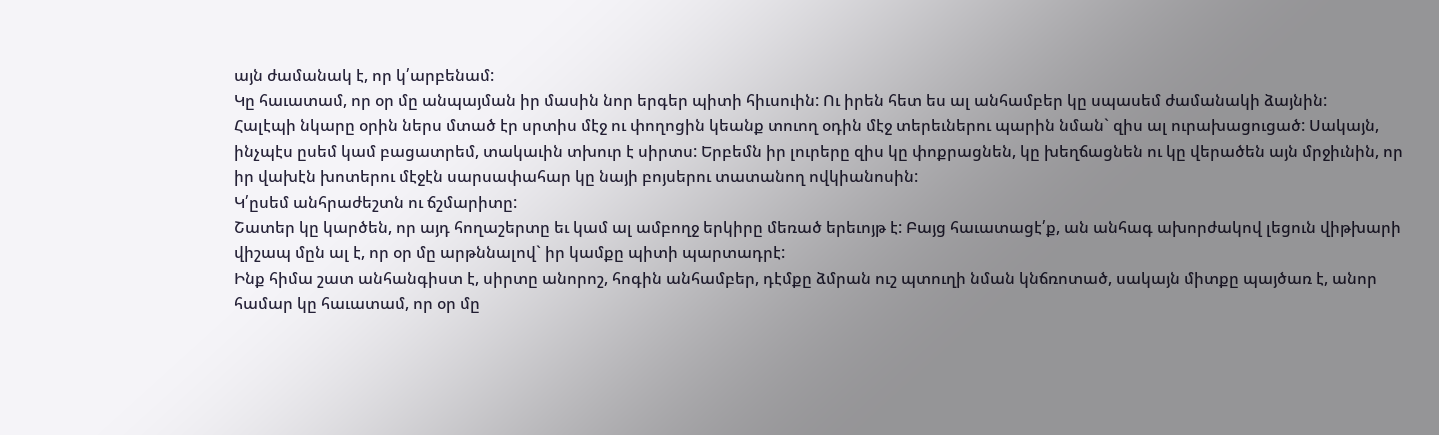այն ժամանակ է, որ կ՛արբենամ:
Կը հաւատամ, որ օր մը անպայման իր մասին նոր երգեր պիտի հիւսուին: Ու իրեն հետ ես ալ անհամբեր կը սպասեմ ժամանակի ձայնին:
Հալէպի նկարը օրին ներս մտած էր սրտիս մէջ ու փողոցին կեանք տուող օդին մէջ տերեւներու պարին նման` զիս ալ ուրախացուցած: Սակայն, ինչպէս ըսեմ կամ բացատրեմ, տակաւին տխուր է սիրտս: Երբեմն իր լուրերը զիս կը փոքրացնեն, կը խեղճացնեն ու կը վերածեն այն մրջիւնին, որ իր վախէն խոտերու մէջէն սարսափահար կը նայի բոյսերու տատանող ովկիանոսին:
Կ՛ըսեմ անհրաժեշտն ու ճշմարիտը:
Շատեր կը կարծեն, որ այդ հողաշերտը եւ կամ ալ ամբողջ երկիրը մեռած երեւոյթ է: Բայց հաւատացէ՛ք, ան անհագ ախորժակով լեցուն վիթխարի վիշապ մըն ալ է, որ օր մը արթննալով` իր կամքը պիտի պարտադրէ:
Ինք հիմա շատ անհանգիստ է, սիրտը անորոշ, հոգին անհամբեր, դէմքը ձմրան ուշ պտուղի նման կնճռոտած, սակայն միտքը պայծառ է, անոր համար կը հաւատամ, որ օր մը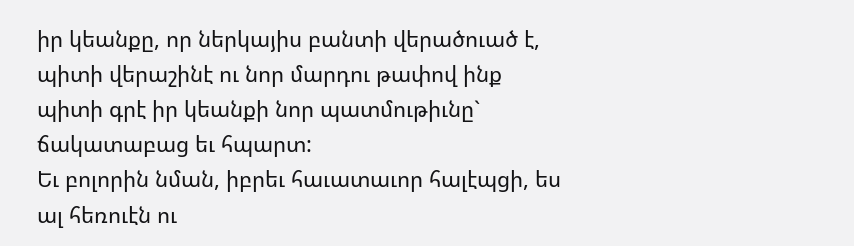իր կեանքը, որ ներկայիս բանտի վերածուած է, պիտի վերաշինէ ու նոր մարդու թափով ինք պիտի գրէ իր կեանքի նոր պատմութիւնը` ճակատաբաց եւ հպարտ:
Եւ բոլորին նման, իբրեւ հաւատաւոր հալէպցի, ես ալ հեռուէն ու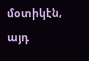մօտիկէն, այդ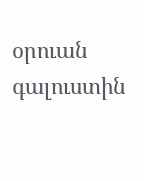օրուան գալուստին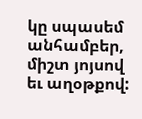կը սպասեմ անհամբեր, միշտ յոյսով եւ աղօթքով: